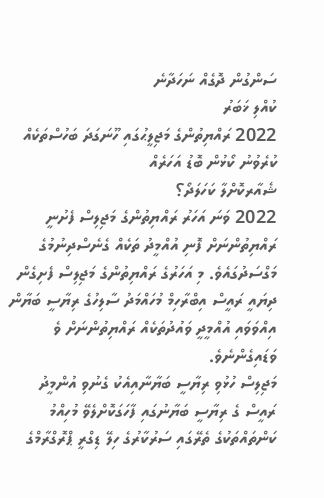ސަންގުން ދޮގެއް ނަހަދާނެ
ކުއްލި ޚަބަރު
2022 ރައްޔިތުންގެ މަޖިލީޙުގައި ހޫނަގަދަ ބަހުސްތަކެއް ކުރެވުނު ކޯޅުން ބޮޑު އަހަރެއް
ޝެއާރކޮށްލާ ކަހަލަދޯ؟
2022 ވަނަ އަހަރު ރައްޔިތުންގެ މަޖިލިސް ފެށުނީ ރައްޔިތުންނަށް ފޮނި އުއްމީދު ތަކެއް ގެނެސްދިނުމުގެ މަގްސަދުގައެވެ. މި އަހަރުގެ ރައްޔިތުންގެ މަޖިލިސް ފެށިގެން ދިޔައީ ރައީސް އިބްރާހިމް މުހައްމަދު ސާލިހުގެ ރިޔާސީ ބަޔާން އިއްވަވައި އުއްމީދީ ވައުދުތަކެއް ރައްޔިތުންނަށް ވެ ވަޑައިގެންނެވެ.
މަޖިލިސް ހުޅުވި ރިޔާސީ ބަޔާނާއިއެކު ގެނުވި އުންމީދު
ރައީސް ގެ ރިޔާސީ ބަޔާނުގައި ފާހަގަކޮށްލެވޭ މުހިއްމު ކަންތައްތަކުގެ ތެރޭގައި ސަރުކާރުގެ ހިލޭ ޑިގްރީ ޕްރޮގްރާމްގެ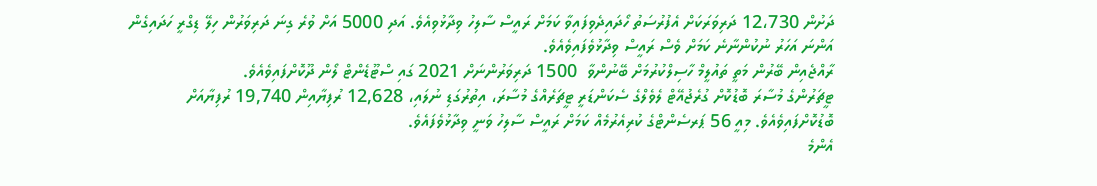ދަށުން 12،730 ދަރިވަރަކަށް އެފުރުސަތު ހޯދައިދެވިފައިވާ ކަމަށް ރައީސް ސާލިހު ވިދާޅުވިއެވެ. އަދި 5000 އަށް ވުރެ ގިނަ ދަރިވަރުން ހިލޭ ޑިގްރީ ހަދައިގެން އަންނަ އަހަރު ނުކުންނާނެ ކަމަށް ވެސް ރައީސް ވިދާޅުވެފައިވެއެވެ.
ރާއްޖެއިން ބޭރުން މަތީ ތައުލީމް ހާސިލްކުރުމަށް ބޭނުންވާ  1500 ދަރިވަރުންނަށް 2021 ގައި ސްޓޫޑެންޓް ލޯން ދޫކޮށްފައިވެއެވެ.
ޓީޗަރުންގެ މުސާރަ ބޮޑުކޮށް ގުރެޖުއޭޓް ލެވެލްގެ ސެކަންޑަރީ ޓީޗަރެއްގެ މުސާރަ، އިތުރުގަޑި ނުލައި، 12,628 ރުފިޔާއިން 19,740 ރުފިޔާއަށް ބޮޑުކޮށްފައިވެއެވެ. މިއީ 56 ޕަރސެންޓްގެ ކުރިއެރުމެއް ކަމަށް ރައީސް ސާލިހު ވަނީ ވިދާޅުވެފައެވެ.
އެންމެ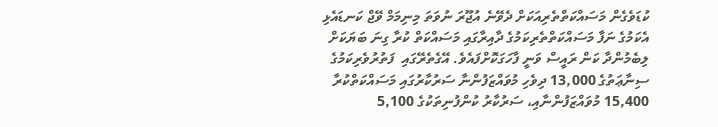ކުޑަވެގެން މަސައްކަތްތެރިއަކަށް ދެވޭނެ އުޖޫރަ ނުވަތަ މިނިމަމް ވޭޖް ކަނޑައެޅި އެކަމުގެ ނަފާ މަސައްކަތްތެރިކަމުގެ ދާއިރާގައި މަސައްކަތް ކުރާ ގިނަ ބަޔަކަށް ލިބެމުންދާ ކަން ރައީސް ވަނީ ފާހަގަކޮށްފައެވެ. އޭގެތެރޭގައި  ފަތުރުވެރިކަމުގެ ސިނާޢަތުގެ 13,000 ދިވެހި މުވައްޒަފުންނާ ސަރުކާރުގައި މަސައްކަތްކުރާ 15,400 މުވައްޒަފުންނާއި، ސަރުކާރު ކުންފުނިތަކުގެ 5,100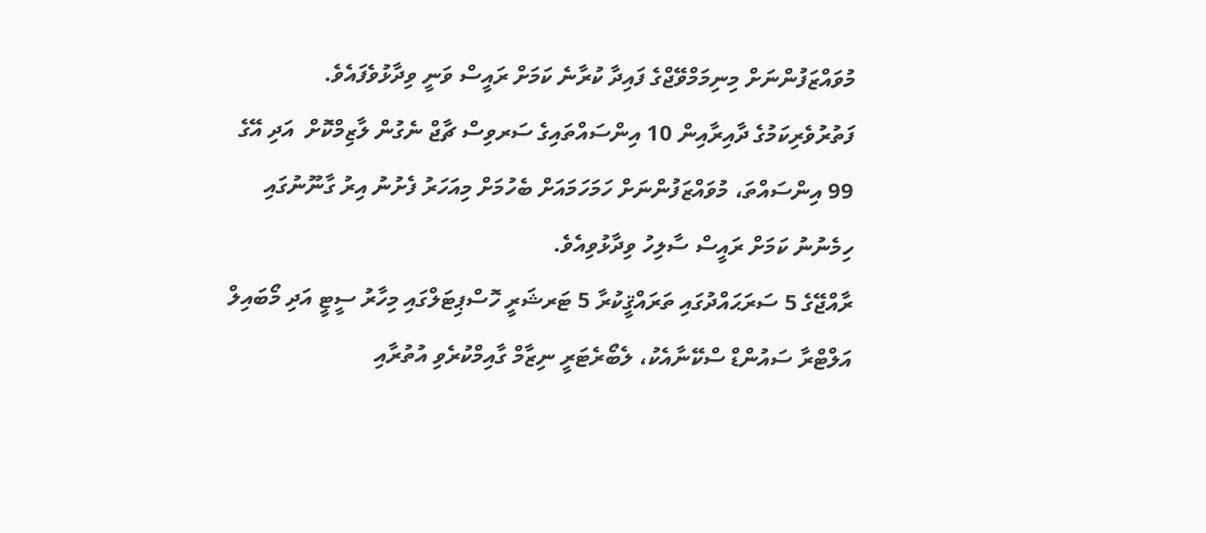މުވައްޒަފުންނަށް މިނިމަމްވޭޖްގެ ފައިދާ ކުރާނެ ކަމަށް ރައީސް ވަނީ ވިދާޅުވެފައެވެ.
ފަތުރުވެރިކަމުގެ ދާއިރާއިން 10 އިންސައްތައިގެ ސަރވިސް ޗާޖް ނެގުން ލާޒިމްކޮށް  އަދި އޭގެ 99 އިންސައްތަ، މުވައްޒަފުންނަށް ހަމަހަމައަށް ބެހުމަށް މިއަހަރު ފެށުނު އިރު ގާނޫނުގައި ހިމެނުނު ކަމަށް ރައީސް ސާލިހު ވިދާޅުވިއެވެ.
ރާއްޖޭގެ 5 ސަރަޙައްދުގައި ތަރައްޤީކުރާ 5 ޓަރޝަރީ ހޮސްޕިޓަލްގައި މިހާރު ސީޓީ އަދި މޯބައިލް އަލްޓްރާ ސައުންޑް ސްކޭނާއެކު، ލެބޯރެޓަރީ ނިޒާމް ގާއިމްކުރެވި އުތުރާއި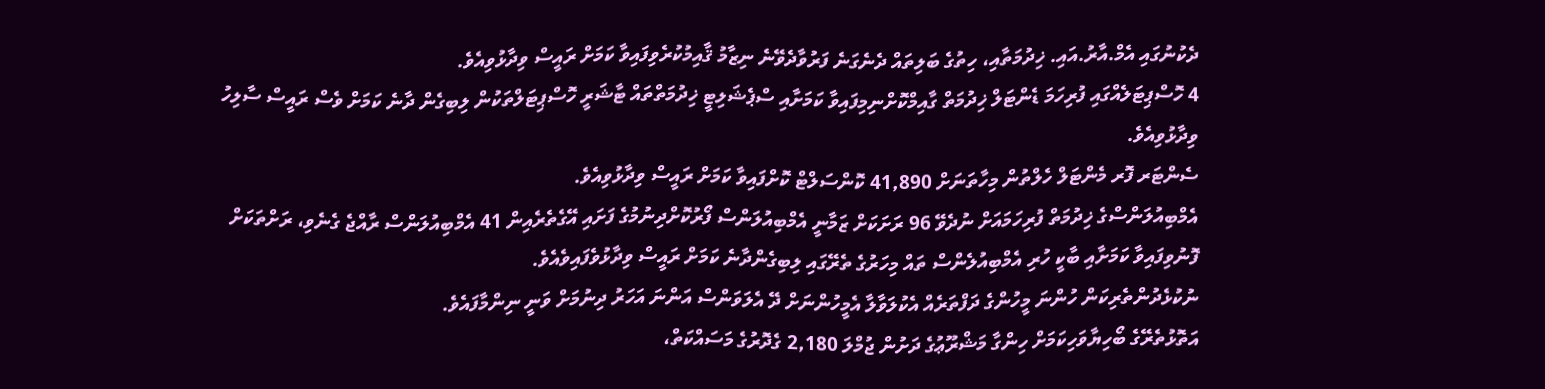ދެކުނުގައި އެމް.އާރު.އައި. ޚިދުމަތާއި، ހިތުގެ ބަލިތައް ދެނެގަނެ ފަރުވާދެވޭނެ ނިޒާމު ޤާއިމުކުރެވިފައިވާ ކަމަށް ރައީސް ވިދާޅުވިއެވެ.
4 ހޮސްޕިޓަލެއްގައި ފުރިހަމަ ޑެންޓަލް ޚިދުމަތް ގާއިމްކޮށްނިމިފައިވާ ކަމަށާއި ސްޕެޝަލިޓީ ޚިދުމަތްތައް ޓާޝަރީ ހޮސްޕިޓަލްތަކުން ލިބިގެން ދާނެ ކަމަށް ވެސް ރައީސް ސާލިހު ވިދާޅުވިއެވެ.
ސެންޓަރ ފޮރ މެންޓަލް ހެލްތުން މިހާތަނަށް 41,890 ކޮންސަލްޓް ކޮށްފައިވާ ކަމަށް ރައީސް ވިދާޅުވިއެވެ.
އެމްބިއުލަންސްގެ ޚިދުމަތް ފުރިހަމައަށް ނުދެވޭ 96 ރަށަކަށް ޒަމާނީ އެމްބިއުލަންސް ފޯރުކޮށްދިނުމުގެ ފަށައި އޭގެތެރެއިން 41 އެމްބިއުލަންސް ރާއްޖެ ގެނެވި، ރަށްތަކަށް ފޮނުވިފައިވާ ކަމަށާއި ބާކީ ހުރި އެމްބިއުލެންސް ތައް މިހަރުގެ ތެރޭގައި ލިބިގެންދާނެ ކަމަށް ރައީސް ވިދާޅުވެފައިވެއެވެ.
ނުކުޅެދުންތެރިކަން ހުންނަ މީހުންގެ ދަފްތަރެއް އެކުލަވާލާ އެމީހުންނަށް ދޭ އެލަވަންސް އަންނަ އަހަރު ދިނުމަށް ވަނީ ނިންމާފައެވެ.
އަތޮޅުތެރޭގެ ބޯހިޔާވަހިކަމަށް ހިންގާ މަޝްރޫޢުގެ ދަށުން ޖުމްލަ 2,180 ގެދޮރުގެ މަސައްކަތް،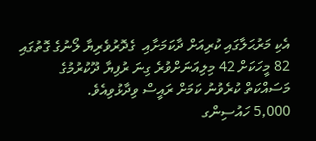އެކި މަރުޙަލާގައި ކުރިއަށް ދާކަމަށާއި  ގެދޮރުވެރިޔާ ލޯނުގެ ގޮތުގައި 82 މީހަކަށް 42 މިލިއަނަށްވުރެ ގިނަ ރުފިޔާ ދޫކުރުމުގެ މަސައްކަތް ކުރެވުނު ކަމަށް ރައީސް ވިދާޅުވިއެވެ.
5,000 ހައުސިންގ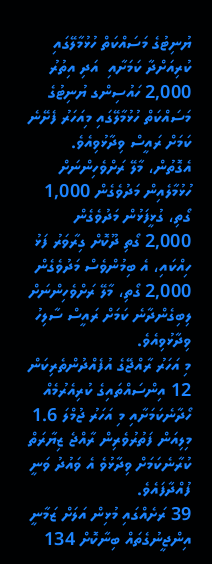ޔުނިޓުގެ މަސައްކަތް ހުޅުމާލޭގައި ކުރިއަށްދާ ކަމަށާއި  އަދި އިތުރު 2,000 ހައުސިންގ ޔުނިޓުގެ މަސައްކަތް ހުޅުމާލޭގައި މިއަހަރު ފެށޭނެ ކަމަށް ރައީސް ވިދާޅުވިއެވެ.
އެގޮތުން، މާލޭ ރަށްވެހިންނަށް ހުޅުމާލެއިން މަދުވެގެން 1,000 ގޯތި، ގުޅީފަޅުން މަދުވެގެން 2,000 ގޯތި ދޫކޮށް ގިރާވަރު ފަޅު ހިއްކައި، އެ ބިމުންވެސް މަދުވެގެން 2,000 ގޯތި، މާލޭ ރަށްވެހިންނަށް ލިބިގެންދާނެ ކަމަށް ރައީސް ސާލިހު ވިދާޅުވިއެވެ.
މި އަހަރު ރާއްޖޭގެ އުފެއްދުންތެރިކަން 12 އިންސައްތައިގެ ކުރިއެރުމެއް ހޯދާނެކަމަށާއި މި އަހަރު ޖުމްލަ 1.6 މިލިއަން ފަތުރުވެރިން ރާއްޖެ ޒިޔާރަތް ކުރާނެކަމަށް ވިދާޅުވެ އެ ވައުދު ވަނީ ފުއްދާފައެވެ.
39 ރަށެއްގައި މުޅިން އަލަށް ޒަމާނީ އިންޖީނުގެތައް ބިނާކޮށް 134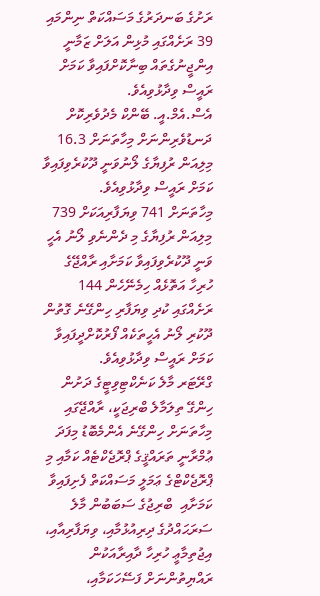ރަށުގެ ބަނދަރުގެ މަސައްކަތް ނިންމައި 39 ރަށެއްގައި މުޅިން އަލަށް ޒަމާނީ އިންޖީނުގެތައް ބިނާކޮށްފައިވާ ކަމަށް ރައީސް ވިދާޅުވިއެވެ.
އެސް.އެމް.އީ. ބޭންކް މެދުވެރިކޮށް ދަނޑުވެރިންނަށް މިހާތަނަށް 16.3 މިލިއަން ރުފިޔާގެ ލޯނުވަނީ ދޫކުރެވިފައިވާ ކަމަށް ރައީސް ވިދާޅުވިއެވެ.
މިހާތަނަށް 741 ވިޔަފާރިއަކަށް 739 މިލިއަން ރުފިޔާގެ މި ދެންނެވި ލޯނު އެހީ ވަނީ ދޫކުރެވިފައިވާ ކަމަށާއި ރާއްޖޭގެ ހުރިހާ އަތޮޅެއް ހިމެނޭހެން 144 ރަށެއްގައި ކުދި ވިޔަފާރި ހިންގޭނެ ގޮތުން ދޫކުރި ލޯނު އެހީތަކެއް ފޯރުކޮށްދީފައިވާ ކަމަށް ރައީސް ވިދާޅުވިއެވެ.
ގްރޭޓަރ މާލެ ކަނެކްޓިވިޓީގެ ދަށުން ހިންގޭ ތިލަމާލެ ބްރިޖަކީ، ރާއްޖޭގައި މިހާތަނަށް ހިންގޭނެ އެންމެބޮޑު މިފަދަ ޢުމްރާނީ ތަރައްޤީގެ ޕްރޮޖެކްޓެއް ކަމާއި މި ޕްރޮޖެކްޓްގެ ޢަމަލީ މަސައްކަތް ފެށިފައިވާ ކަމަށާއި  ބްރިޖުގެ ސަބަބުން މާލެ ސަރަޙައްދުގެ ދިރިއުޅުމާއި، ވިޔަފާރިއާއި، އިޖުތިމާޢީ ހުރިހާ ދާއިރާއަކުން ރައްޔިތުންނަށް ފަސޭހަކަމާއި،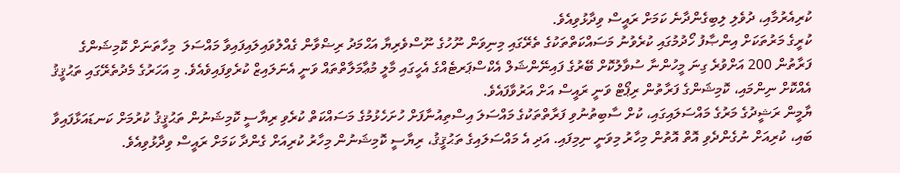ކުރިއެރުމާއި، ދުވެލި ލިބިގެންދާނެ ކަމަށް ރައީސް ވިދާޅުވިއެވެ.
ކުރީގެ މަރުތަކަށް އިންޞާފު ހޯދުމުގައި ކުރެވުނު މަސައްކަތްތަކުގެ ތެރޭގައި މިނިވަން ނޫހުގެ ނޫސްވެރިޔާ އަޙްމަދު ރިޟްވާން ގެއްލުވައިލައިފައިވާ މައްސަލަ  މިހާތަނަށް ކޮމިޝަންގެ ފަރާތުން 200 އަށްވުރެ ގިނަ މީހުންނާ ސުވާލުކޮށް ބޭރުގެ ފައިނޭންޝަލް އެކްސްޕަރޓެއްގެ އެހީގައި މާލީ މުޢާމަލާތްތައް ވަނީ އެނަލައިޒް ކުރެވިފައިވެއެވެ. މި އަހަރުގެ މެދުތެރޭގައި ތަޙުޤީޤު އެއްކޮށް ނިންމައި، ކޮމިޝަންގެ ފަރާތުން ރިޕޯޓް ވަނީ ރައީސް އަށް އަރުވާފައެވެ.
ޔާމީން ރަޝީދުގެ މަރުގެ މައްސަލައިގައި، ކުށް ސާބިތުނުވި ފަރާތްތަކުގެ މައްސަލަ އިސްތިއުނާފަށް ހުށަހެޅުމުގެ މަސައްކަތް ކުރެވި ރިޔާސީ ކޮމިޝަނުން ތަޙުޤީޤު ކުރުމަށް ކަނޑައަޅާފައިވާ ބައި، ކުރިއަށް ނުގެންދެވި އޮތް އޮތުން މިހާރު މިވަނީ ނިމިފައި. އަދި އެ މައްސަލައިގެ ތަޙުޤީޤު، ރިޔާސީ ކޮމިޝަނުން މިހާރު ކުރިއަށް ގެންދާ ކަމަށް ރައީސް ވިދާޅުވިއެވެ.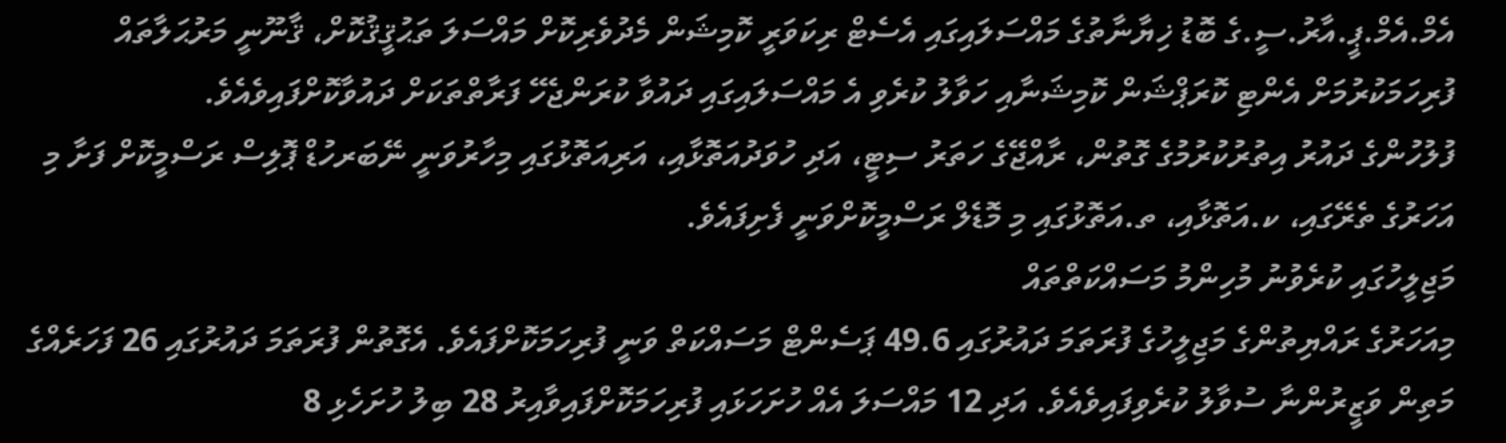އެމް.އެމް.ޕީ.އާރު.ސީ.ގެ ބޮޑު ޚިޔާނާތުގެ މައްސަލައިގައި އެސެޓް ރިކަވަރީ ކޮމިޝަން މެދުވެރިކޮށް މައްސަލަ ތަޙުޤީޤުކޮށް، ޤާނޫނީ މަރުޙަލާތައް ފުރިހަމަކުރުމަށް އެންޓި ކޮރަޕްޝަން ކޮމިޝަނާއި ހަވާލު ކުރެވި އެ މައްސަލައިގައި ދައުވާ ކުރަންޖެހޭ ފަރާތްތަކަށް ދައުވާކޮށްފައިވެއެވެ.
ފުލުހުންގެ ދައުރު އިތުރުކުރުމުގެ ގޮތުން، ރާއްޖޭގެ ހަތަރު ސިޓީ، އަދި ހުވަދުއަތޮޅާއި، އަރިއަތޮޅުގައި މިހާރުވަނީ ނޭބަރހުޑް ޕޮލިސް ރަސްމީކޮށް ފަށާ މި އަހަރުގެ ތެރޭގައި، ކ.އަތޮޅާއި، ތ.އަތޮޅުގައި މި މޮޑެލް ރަސްމީކޮށްވަނީ ފެށިފައެވެ.
މަޖިލީހުގައި ކުރެވުނު މުހިންމު މަސައްކަތްތައް
މިއަހަރުގެ ރައްޔިތުންގެ މަޖިލީހުގެ ފުރަތަމަ ދައުރުގައި 49.6 ޕަސެންޓް މަސައްކަތް ވަނީ ފުރިހަމަކޮށްފައެވެ. އެގޮތުން ފުރަތަމަ ދައުރުގައި 26 ފަހަރެއްގެ މަތިން ވަޒީރުންނާ ސުވާލު ކުރެވިފައިވެއެވެ. އަދި 12 މައްސަލަ އެއް ހުށަހަޅައި ފުރިހަމަކޮށްފައިވާއިރު 28 ބިލު ހުށަހެޅި 8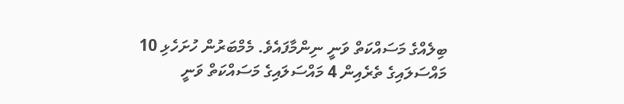ބިލެއްގެ މަސައްކަތް ވަނީ ނިންމާފައެވެ. މެމްބަރުން ހުށަހެޅި 10 މައްސަލައިގެ ތެރެއިން 4 މައްސަލައިގެ މަސައްކަތް ވަނީ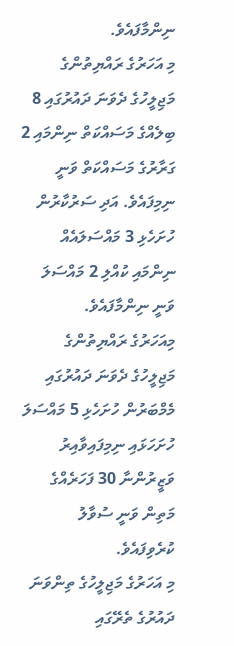ނިންމާފައެވެ.
މި އަހަރުގެ ރައްޔިތުންގެ މަޖިލީހުގެ ދެވަނަ ދައުރުގައި 8 ބިލެއްގެ މަސައްކަތް ނިންމައި 2 ގަރާރުގެ މަސައްކަތް ވަނީ ނިމިފައެވެ. އަދި ސަރުކާރުން ހުށަހެޅި 3 މައްސަލައެއް ނިންމައި ކުއްލި 2 މައްސަލަ ވަނީ ނިންމާފައެވެ.
މިއަހަރުގެ ރައްޔިތުންގެ މަޖިލީހުގެ ދެވަނަ ދައުރުގައި މެމްބަރުން ހުށަހެޅި 5 މައްސަލަ ހުށަހަޅައި ނިމިފައިވާއިރު ވަޒީރުންނާ 30 ފަހަރެއްގެ މަތިން ވަނީ ސުވާލު ކުރެވިފައެވެ.
މި އަހަރުގެ މަޖިލީހުގެ ތިންވަނަ ދައުރުގެ ތެރޭގައި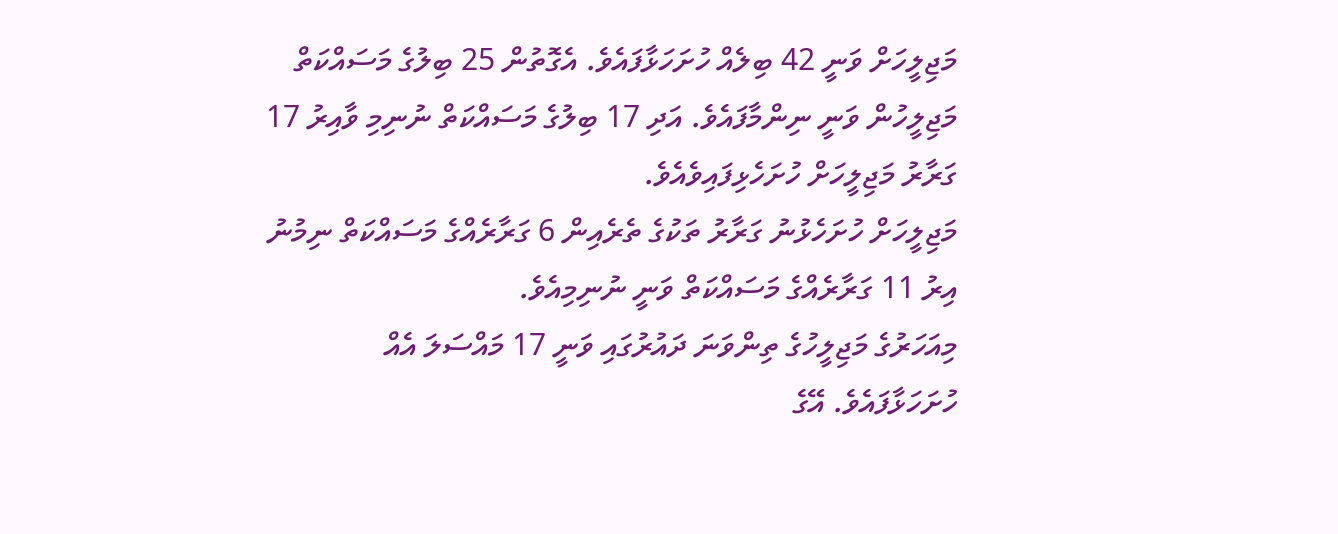މަޖިލީހަށް ވަނީ 42 ބިލެއް ހުށަހަޅާފައެވެ. އެގޮތުން 25 ބިލުގެ މަސައްކަތް މަޖިލީހުން ވަނީ ނިންމާފައެވެ. އަދި 17 ބިލުގެ މަސައްކަތް ނުނިމި ވާއިރު 17 ގަރާރު މަޖިލީހަށް ހުށަހެޅިފައިވެއެވެ.
މަޖިލީހަށް ހުށަހެޅުނު ގަރާރު ތަކުގެ ތެރެއިން 6 ގަރާރެއްގެ މަސައްކަތް ނިމުނު އިރު 11 ގަރާރެއްގެ މަސައްކަތް ވަނީ ނުނިމިއެވެ.
މިއަހަރުގެ މަޖިލީހުގެ ތިންވަނަ ދައުރުގައި ވަނީ 17 މައްސަލަ އެއް ހުށަހަޅާފައެވެ. އޭގެ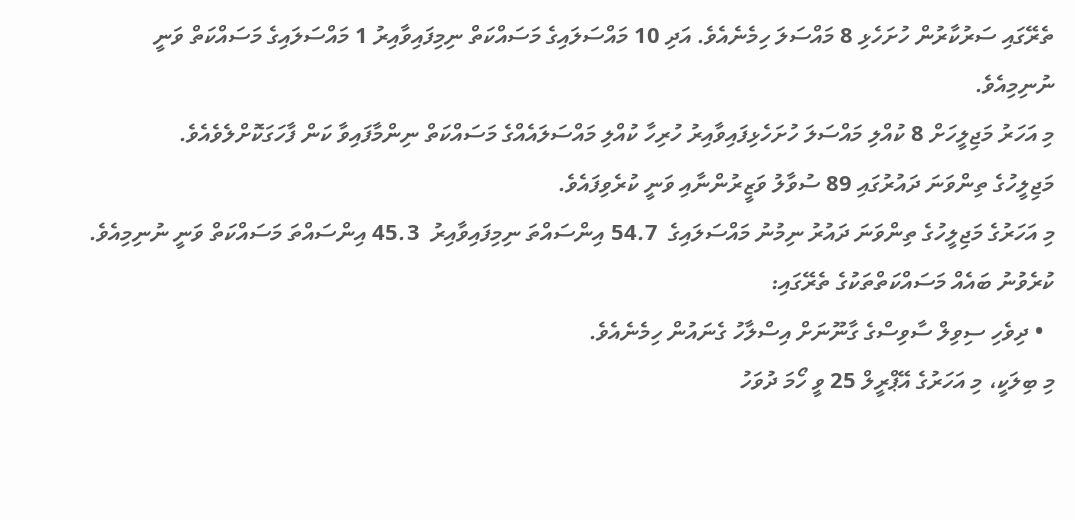ތެރޭގައި ސަރުކާރުން ހުށަހެޅި 8 މައްސަލަ ހިމެނެއެވެ. އަދި 10 މައްސަލައިގެ މަސައްކަތް ނިމިފައިވާއިރު 1 މައްސަލައިގެ މަސައްކަތް ވަނީ ނުނިމިއެވެ.
މި އަހަރު މަޖިލީހަށް 8 ކުއްލި މައްސަލަ ހުށަހެޅިފައިވާއިރު ހުރިހާ ކުއްލި މައްސަލައެއްގެ މަސައްކަތް ނިންމާފައިވާ ކަން ފާހަގަކޮށްލެވެއެވެ.
މަޖިލީހުގެ ތިންވަނަ ދައުރުގައި 89 ސުވާލު ވަޒީރުންނާއި ވަނީ ކުރެވިފައެވެ.
މި އަހަރުގެ މަޖިލީހުގެ ތިންވަނަ ދައުރު ނިމުނު މައްސަލައިގެ  54.7 އިންސައްތަ ނިމިފައިވާއިރު  45.3 އިންސައްތަ މަސައްކަތް ވަނީ ނުނިމިއެވެ.
ކުރެވުނު ބައެއް މަސައްކަތްތަކުގެ ތެރޭގައި:
  • ދިވެހި ސިވިލް ސާވިސްގެ ގާނޫނަށް އިސްލާހު ގެނައުން ހިމެނެއެވެ.
މި ބިލަކީ، މި އަހަރުގެ އޭޕްރީލް 25 ވީ ހޯމަ ދުވަހު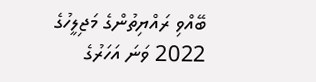ބޭއްވި ރައްޔިތުންގެ މަޖިލީހުގެ 2022 ވަނަ އަހަރުގެ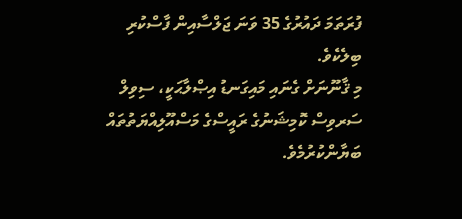ފުރަތަމަ ދައުރުގެ 35 ވަނަ ޖަލްސާއިން ފާސްކުރި ބިލެކެވެ.
މި ޤާނޫނަށް ގެނައި މައިގަނޑު އިޞްލާޙަކީ، ސިވިލް ސަރވިސް ކޮމިޝަނުގެ ރައީސްގެ މަސްއޫލިއްޔަތުތައް ބަޔާންކުރުމެވެ.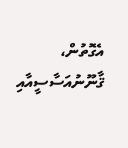އެގޮތުން، ޤާނޫނުއަސާސީއާއި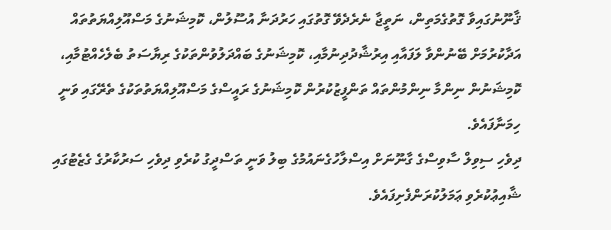ޤާނޫނުގައިވާ ގޮތުގެމަތިން، ނަތީޖާ ނެރެދެވޭ ގޮތުގައި ހަރުދަނާ އުސޫލުން، ކޮމިޝަނުގެ މަސްއޫލިއްޔަތުތައް އަދާކުރުމަށް ބޭނުންވާ ލަފައާއި އިރުޝާދުދިނުމާއި، ކޮމިޝަނުގެ ބައްދަލުވުންތަކުގެ ރިޔާސަތު ބެލެހެއްޓުމާއި، ކޮމިޝަނުން ނިންމާ ނިންމުންތައް ތަންފީޒުކުރުން ކޮމިޝަނުގެ ރައީސްގެ މަސްއޫލިއްޔަތުތަކުގެ ތެރޭގައި ވަނީ ހިމަނާފައެވެ.
ދިވެހި ސިވިލް ސާވިސްގެ ގާނޫނަށް އިސްލާހުގެނައުމުގެ ބިލު ވަނީ ތަސްދީގު ކުރެވި ދިވެހި ސަރުކާރުގެ ގެޒެޓުގައި ޝާއިޢުކުރެވި ޢަމަލުކުރަންފެށިފައެވެ.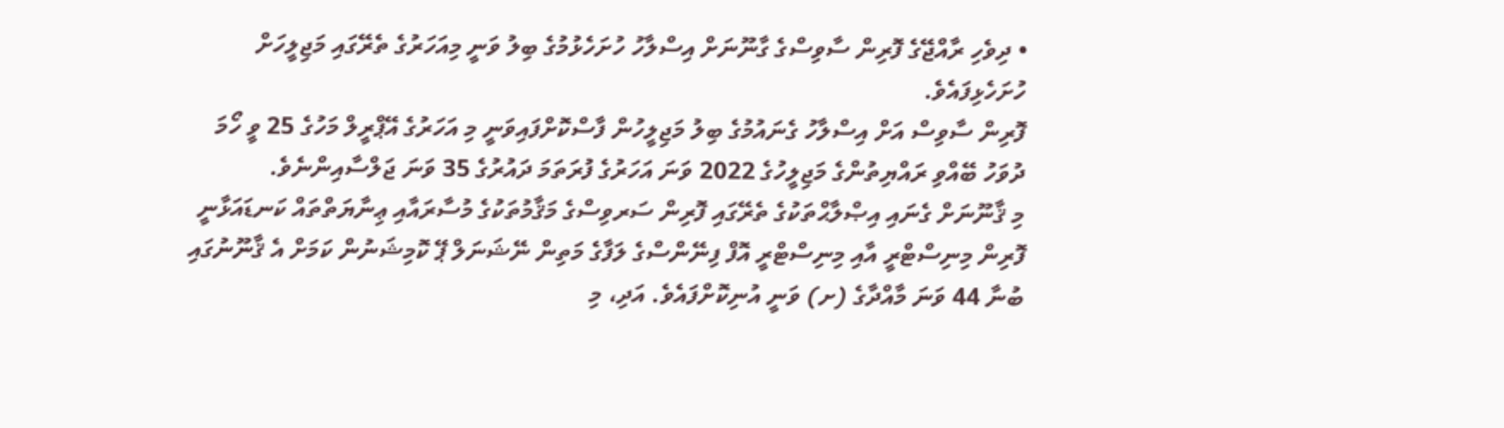• ދިވެހި ރާއްޖޭގެ ފޮރިން ސާވިސްގެ ގާނޫނަށް އިސްލާހު ހުށަހެޅުމުގެ ބިލު ވަނީ މިއަހަރުގެ ތެރޭގައި މަޖިލީހަށް ހުށަހެޅިފައެވެ.
ފޮރިން ސާވިސް އަށް އިސްލާހު ގެނައުމުގެ ބިލު މަޖިލީހުން ފާސްކޮށްފައިވަނީ މި އަހަރުގެ އޭޕްރީލް މަހުގެ 25 ވީ ހޯމަ ދުވަހު ބޭއްވި ރައްޔިތުންގެ މަޖިލީހުގެ 2022 ވަނަ އަހަރުގެ ފުރަތަމަ ދައުރުގެ 35 ވަނަ ޖަލްސާއިންނެވެ.
މި ޤާނޫނަށް ގެނައި އިޞްލާޙްތަކުގެ ތެރޭގައި ފޮރިން ސަރވިސްގެ މަޤާމުތަކުގެ މުސާރައާއި ޢިނާޔަތްތައް ކަނޑައަޅާނީ ފޮރިން މިނިސްޓްރީ އާއި މިނިސްޓްރީ އޮފް ފިނޭންސްގެ ލަފާގެ މަތިން ނޭޝަނަލް ޕޭ ކޮމިޝަނުން ކަމަށް އެ ޤާނޫނުގައި ބުނާ 44 ވަނަ މާއްދާގެ (ށ) ވަނީ އުނިކޮށްފައެވެ. އަދި، މި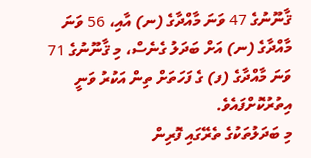ޤާނޫނުގެ 47 ވަނަ މާއްދާގެ (ނ) އާއި، 56 ވަނަ މާއްދާގެ (ނ) އަށް ބަދަލު ގެނެސް، މި ޤާނޫނުގެ 71 ވަނަ މާއްދާގެ (ފ) ގެ ފަހަތަށް ތިން އަކުރު ވަނީ އިތުރުކޮށްފައެވެ.
މި ބަދަލުތަކުގެ ތެރޭގައި ފޮރިން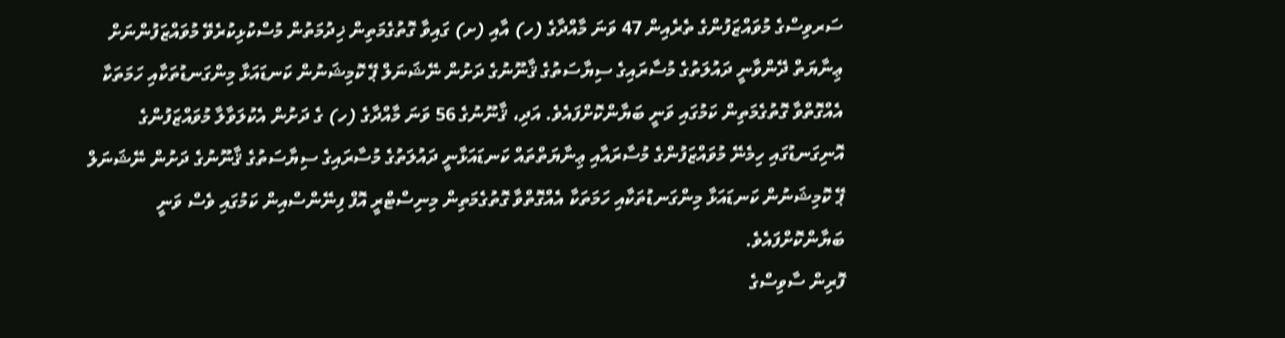ސަރވިސްގެ މުވައްޒަފުންގެ ތެރެއިން 47 ވަނަ މާއްދާގެ (ހ) އާއި (ށ) ގައިވާ ގޮތުގެމަތިން ޚިދުމަތުން މުސްކުޅިކުރެވޭ މުވައްޒަފުންނަށް ޢިނާޔަތް ދޭންވާނީ ދައުލަތުގެ މުސާރައިގެ ސިޔާސަތުގެ ޤާނޫނުގެ ދަށުން ނޭޝަނަލް ޕޭ ކޮމިޝަނުން ކަނޑައަޅާ މިންގަނޑުތަކާއި ހަމަތަކާ އެއްގޮތްވާ ގޮތުގެމަތިން ކަމުގައި ވަނީ ބަޔާންކޮށްފައެވެ. އަދި، ޤާނޫނުގެ 56 ވަނަ މާއްދާގެ (ހ) ގެ ދަށުން އެކުލަވާލާ މުވައްޒަފުންގެ އޮނިގަނޑުގައި ހިމެނޭ މުވައްޒަފުންގެ މުސާރައާއި ޢިނާޔަތްތައް ކަނޑައަޅާނީ ދައުލަތުގެ މުސާރައިގެ ސިޔާސަތުގެ ޤާނޫނުގެ ދަށުން ނޭޝަނަލް ޕޭ ކޮމިޝަނުން ކަނޑައަޅާ މިންގަނޑުތަކާއި ހަމަތަކާ އެއްގޮތްވާ ގޮތުގެމަތިން މިނިސްޓްރީ އޮފް ފިނޭންސްއިން ކަމުގައި ވެސް ވަނީ ބަޔާންކޮށްފައެވެ.
ފޮރިން ސާވިސްގެ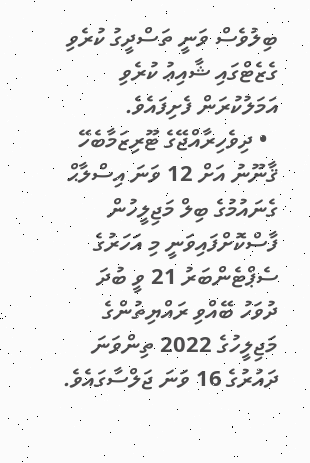ބިލުވެސް ވަނީ ތަސްދީގު ކުރެވި ގެޒެޓްގައި ޝާއިޢު ކުރެވި އަމަލުކުރަން ފެށިފައެވެ.
  • ދިވެހިރާއްޖޭގެ ޓޫރިޒަމާބެހޭ ޤާނޫނު އަށް 12 ވަނަ އިސްލާޙް ގެނައުމުގެ ބިލް މަޖިލީހުން ފާސްކޮށްފައިވަނީ މި އަހަރުގެ ސެޕްޓެންބަރު 21 ވީ ބުދަ ދުވަހު ބޭއްވި ރައްޔިތުންގެ މަޖިލީހުގެ 2022 ތިންވަނަ ދައުރުގެ 16 ވަނަ ޖަލްސާގައެވެ.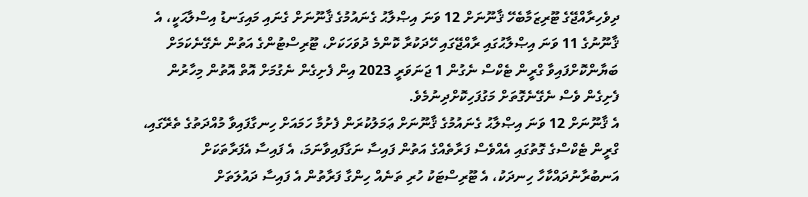ދިވެހިރާއްޖޭގެ ޓޫރިޒަމާބެހޭ ޤާނޫނަށް 12 ވަނަ އިޞްލާޙު ގެނައުމުގެ ޤާނޫނަށް ގެނައި މައިގަނޑު އިސްލާޙަކީ، އެ ޤާނޫނުގެ 11 ވަނަ އިޞްލާޙުގައި ރާއްޖޭގައި ހޭދަކުރާ ކޮންމެ ދުވަހަކަށް، ޓޫރިސްޓުންގެ އަތުން ނެގޭނެކަމަށް ބަޔާންކޮށްފައިވާ ގްރީން ޓެކްސް ނެގުން 1 ޖަނަވަރީ 2023 އިން ފެށިގެން ނެގުމަށް އޮތް އޮތުން މިހާރުން ފެށިގެން ވެސް ނެގޭނެގޮތަށް މަގުފަހިކޮށްދިނުމެވެ.
އެ ޤާނޫނަށް 12 ވަނަ އިޞްލާޙު ގެނައުމުގެ ޤާނޫނަށް ޢަމަލުކުރަން ފެށުމާ ހަމައަށް ހިނގާފައިވާ މުއްދަތުގެ ތެރޭގައި، ގްރީން ޓެކްސްގެ ގޮތުގައި އެއްވެސް ފަރާތެއްގެ އަތުން ފައިސާ ނަގާފައިވާނަމަ، އެ ފައިސާ އެފަރާތަކަށް އަނބުރާނުދައްކާހާ ހިނދަކު، އެ ޓޫރިސްޓަކު ހުރި ތަނެއް ހިންގާ ފަރާތުން އެ ފައިސާ ދައުލަތަށް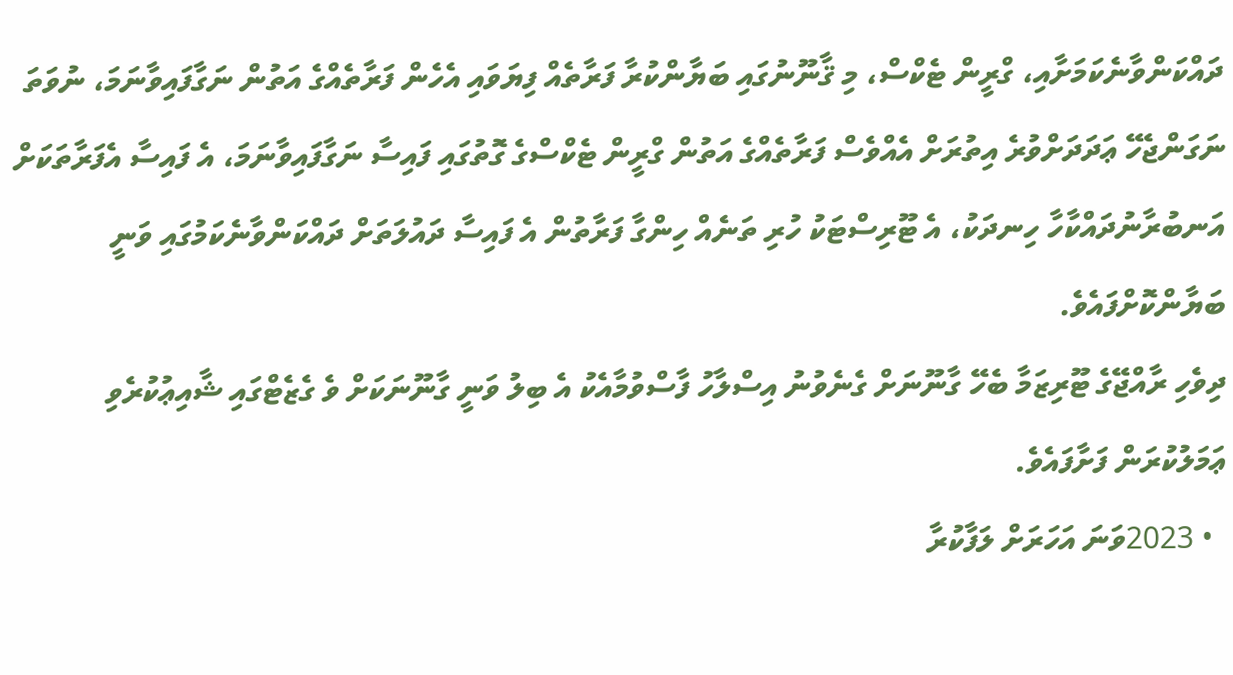ދައްކަންވާނެކަމަށާއި، ގްރީން ޓެކްސް، މި ޤާނޫނުގައި ބަޔާންކުރާ ފަރާތެއް ފިޔަވައި އެހެން ފަރާތެއްގެ އަތުން ނަގާފައިވާނަމަ، ނުވަތަ ނަގަންޖެހޭ ޢަދަދަށްވުރެ އިތުރަށް އެއްވެސް ފަރާތެއްގެ އަތުން ގްރީން ޓެކްސްގެ ގޮތުގައި ފައިސާ ނަގާފައިވާނަމަ، އެ ފައިސާ އެފަރާތަކަށް އަނބުރާނުދައްކާހާ ހިނދަކު، އެ ޓޫރިސްޓަކު ހުރި ތަނެއް ހިންގާ ފަރާތުން އެ ފައިސާ ދައުލަތަށް ދައްކަންވާނެކަމުގައި ވަނީ ބަޔާންކޮށްފައެވެ.
ދިވެހި ރާއްޖޭގެ ޓޫރިޒަމާ ބެހޭ ގާނޫނަށް ގެނެވުނު އިސްލާހު ފާސްވުމާއެކު އެ ބިލު ވަނީ ގާނޫނަކަށް ވެ ގެޒެޓްގައި ޝާއިޢުކުރެވި ޢަމަލުކުރަން ފަށާފައެވެ.
  • 2023ވަނަ އަހަރަށް ލަފާކުރާ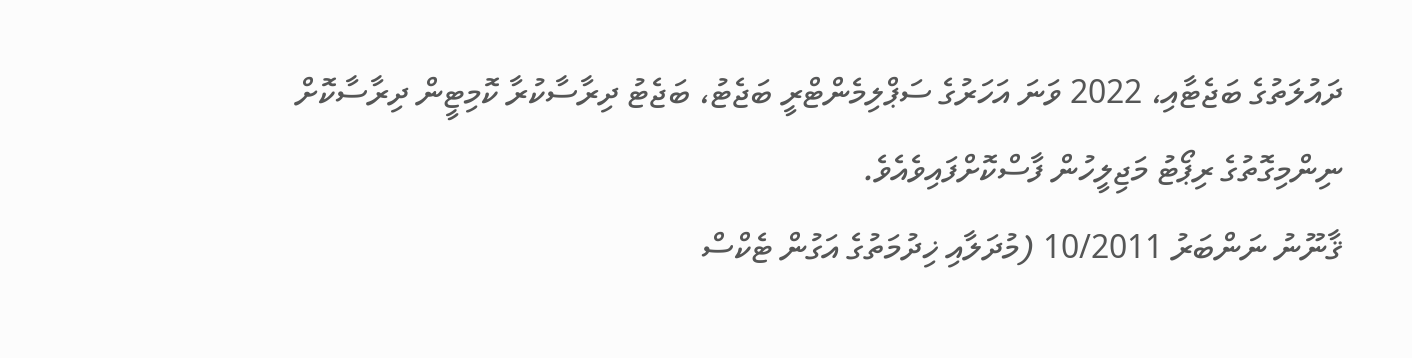ދައުލަތުގެ ބަޖެޓާއި، 2022 ވަނަ އަހަރުގެ ސަޕްލިމެންޓްރީ ބަޖެޓު، ބަޖެޓު ދިރާސާކުރާ ކޮމިޓީން ދިރާސާކޮށް ނިންމިގޮތުގެ ރިޕޯޓު މަޖިލީހުން ފާސްކޮށްފައިވެއެވެ.
ޤާނޫނު ނަންބަރު 10/2011 (މުދަލާއި ޚިދުމަތުގެ އަގުން ޓެކްސް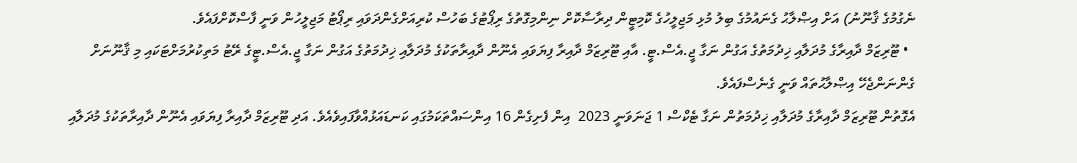ނެގުމުގެ ޤާނޫނު) އަށް އިޞްލާޙު ގެނައުމުގެ ބިލު މުޅި މަޖިލީހުގެ ކޮމިޓީން ދިރާސާކޮށް ނިންމިގޮތުގެ ރިޕޯޓުގެ ބަހުސް ކުރިއަށްގެންދަވައި ރިޕޯޓު މަޖިލީހުން ވަނީ ފާސްކޮށްފައެވެ.
  • ޓޫރިޒަމް ދާއިރާގެ މުދަލާއި ޚިދުމަތުގެ އަގުން ނަގާ ޖީ.އެސް.ޓީ. އާއި ޓޫރިޒަމް ދާއިރާ ފިޔަވައި އެނޫން ދާއިރާތަކުގެ މުދަލާއި ޚިދުމަތުގެ އަގުން ނަގާ ޖީ.އެސް.ޓީގެ ރޭޓު މަތިކުރުމަށްޓަކައި މި ޤާނޫނަށް ގެންނަންޖެހޭ އިޞްލާޙުތައް ވަނީ ގެނެސްފައެވެ.
އެގޮތުން ޓޫރިޒަމް ދާއިރާގެ މުދަލާއި ޚިދުމަތުން ނަގާ ޓެކްސް 1 ޖަނަވަނީ 2023  އިން ފެށިގެން 16 އިންސައްތަކަމުގައި ކަނޑައަޅުއްވާފައިވެއެވެ. އަދި ޓޫރިޒަމް ދާއިރާ ފިޔަވައި އެނޫން ދާއިރާތަކުގެ މުދަލާއި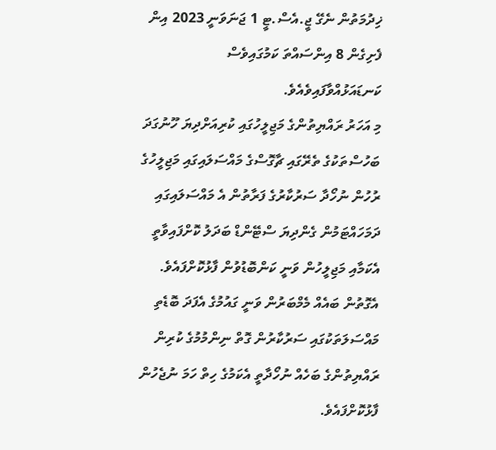ޚިދުމަތުން ނެގޭ ޖީ.އެސް.ޓީ 1 ޖަނަވަނީ 2023 އިން ފެށިގެން 8 އިންސައްތަ ކަމުގައިވެސް ކަނޑައަޅުއްވާފައިވެއެވެ.
މި އަހަރު ރައްޔިތުންގެ މަޖިލީހުގައި ކުރިއަށްދިޔަ ހޫނުގަދަ ބަހުސްތަކުގެ ތެރޭގައި ޗާގޮސްގެ މައްސަލައިގައި މަޖިލީހުގެ ރުހުން ނުހޯދާ ސަރުކާރުގެ ފަރާތުން އެ މައްސަލައިގައި ދަމަހައްޓަމުން ގެންދިޔަ ސްޓޭންޑް ބަދަލު ކޮށްފައިވާތީ އެކަމާއި މަޖިލީހުން ވަނީ ކަންބޮޑުވުން ފާޅުކޮށްފައެވެ. އެގޮތުން ބައެއް މެމްބަރުން ވަނީ ގައުމުގެ އެފަދަ ބޮޑެތި މައްސަލަތަކުގައި ސަރުކާރުން ގޮތް ނިންމުމުގެ ކުރިން ރައްޔިތުންގެ ބަހެއް ނުހޯދާތީ އެކަމުގެ ހިތް ހަމަ ނުޖެހުން ފާޅުކޮށްފައެވެ.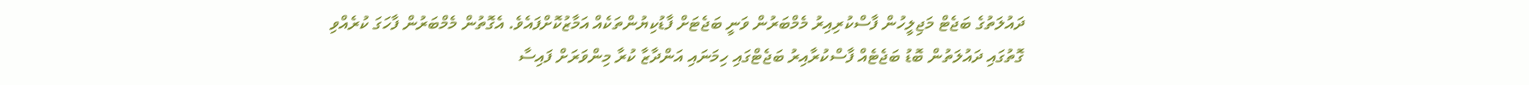ދައުލަތުގެ ބަޖެޓް މަޖިލީހުން ފާސްކުރިއިރު މެމްބަރުން ވަނީ ބަޖެޓަށް ފާޑުކިޔުންތަކެއް އަމާޒުކޮށްފައެވެ. އެގޮތުން މެމްބަރުން ފާހަގަ ކުރެއްވި ގޮތުގައި ދައުލަތުން ބޮޑު ބަޖެޓެއް ފާސްކުރާއިރު ބަޖެޓްގައި ހިމަނައި އަންދާޒާ ކުރާ މިންވަރަށް ފައިސާ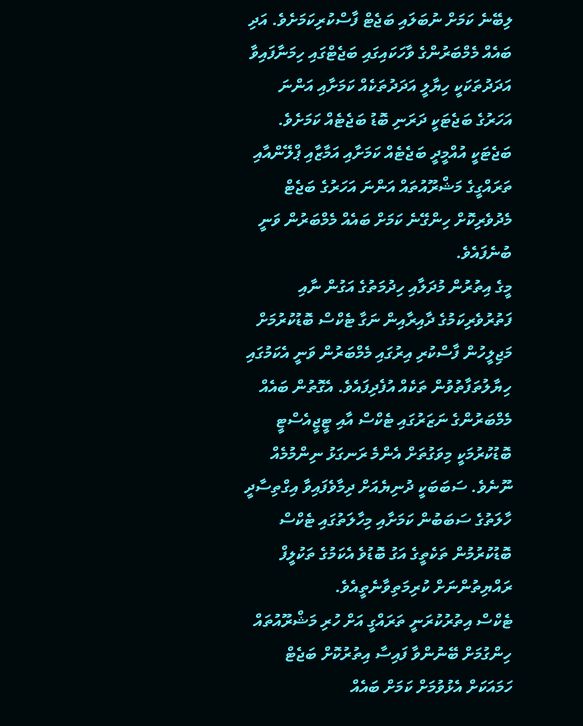ލިބޭނެ ކަމަށް ނުބަލައި ބަޖެޓް ފާސްކުރިކަމަށެވެ. އަދި ބައެއް މެމްބަރުންގެ ވާހަކައިގައި ބަޖެޓްގައި ހިމަނާފައިވާ އަދަދުތަކަކީ ހިޔާލީ އަދަދުތަކެއް ކަމަށާއި އަންނަ އަހަރުގެ ބަޖެޓަކީ ދަރަނި ބޮޑު ބަޖެޓެއް ކަމަށެވެ.
ބަޖެޓަކީ އުއްމީދީ ބަޖެޓެއް ކަމަށާއި އަމާޒާއި ޕްލޭންއާއި ތަރައްގީގެ މަޝްރޫއުތައް އަންނަ އަހަރުގެ ބަޖެޓް މެދުވެރިކޮށް ހިންގޭނެ ކަމަށް ބައެއް މެމްބަރުން ވަނީ ބުނެފައެވެ.
މީގެ އިތުރުން މުދަލާއި ހިދުމަތުގެ އަގުން ނާއި ފަތުރުވެރިކަމުގެ ދާއިރާއިން ނަގާ ޓެކްސް ބޮޑުކުރުމަށް މަޖިލީހުން ފާސްކުރި އިރުގައި މެމްބަރުން ވަނީ އެކަމުގައި ހިޔާލުތަފާތުވުން ތަކެއް އުފެދިފައެވެ. އެގޮތުން ބައެއް މެމްބަރުންގެ ނަޒަރުގައި ޓެކްސް އާއި ޓީޖީއެސްޓީ ބޮޑުކުރުމަކީ މިވަގުތަށް އެންމެ ރަނގަޅު ނިންމުމެއް ނޫނެވެ. ސަބަބަކީ ދުނިޔެއަށް ދިމާވެފައިވާ އިގްތިސާދީ ހާލަތުގެ ސަބަބުން ކަމަށާއި މިހާލަތުގައި ޓެކްސް ބޮޑުކުރުމުން ތަކެތީގެ އަގު ބޮޑުވެ އެކަމުގެ ތަކުލީފް ރައްޔިތުންނަށް ކުރިމަތިވާނެތީއެވެ.
ޓެކްސް އިތުރުކުރަނީ ތަރައްގީ އަށް ހުރި މަޝްރޫއުތައް ހިންގުމަށް ބޭނުންވާ ފައިސާ އިތުރުކޮށް ބަޖެޓް ހަމައަކަށް އެޅުވުމަށް ކަމަށް ބައެއް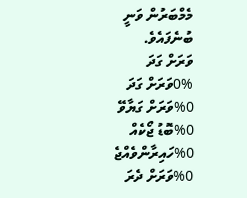މެމްބަރުން ވަނީ ބުނެފައެވެ.
ވަރަށް ގަދަ
0%ވަރަށް ގަދަ 0%ވަރަށް ގަޔާވޭ 0%ބޮޑު ޖޯކެއް 0%ހައިރާންވެއްޖެ 0%ވަރަށް ދެރަ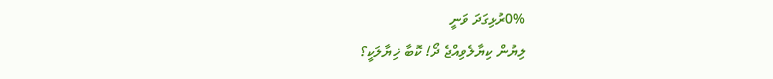0%ރުޅިގަދަ ވަނީ
ލިޔުން ކިޔާލެވިއްޖެ ދޯ! ކޮބާ ޚިޔާލަކީ؟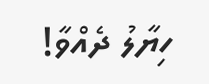ހިޔާލު ދެއްވާ!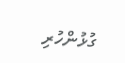ގުޅުންހުރި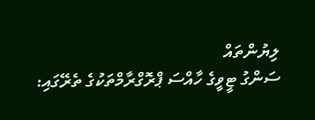ލިޔުންތައް
ސަންގު ޓީވީގެ ހާއްސަ ޕްރޮގްރާމްތަކުގެ ތެރޭގައި: